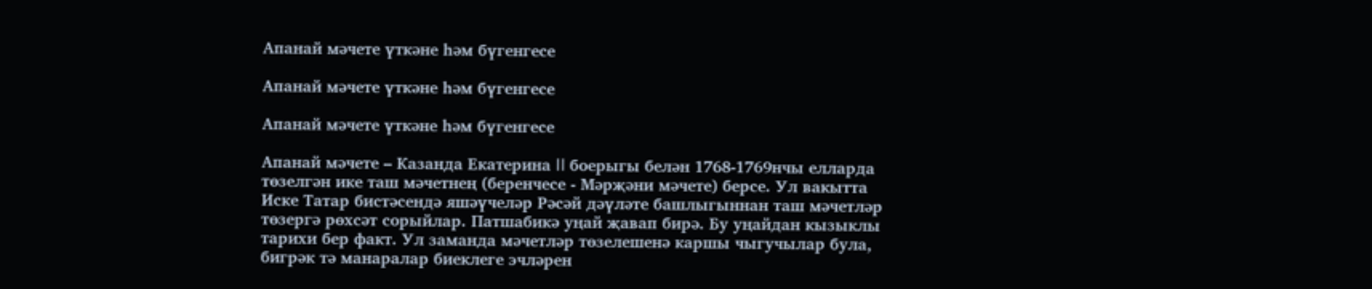Апанай мәчете үткәне һәм бүгенгесе

Апанай мәчете үткәне һәм бүгенгесе

Апанай мәчете үткәне һәм бүгенгесе

Апанай мәчете – Казанда Екатерина II боерыгы белән 1768-1769нчы елларда төзелгән ике таш мәчетнең (беренчесе - Мәрҗәни мәчете) берсе. Ул вакытта Иске Татар бистәсендә яшәүчеләр Рәсәй дәүләте башлыгыннан таш мәчетләр төзергә рөхсәт сорыйлар. Патшабикә уңай җавап бирә. Бу уңайдан кызыклы тарихи бер факт. Ул заманда мәчетләр төзелешенә каршы чыгучылар була, бигрәк тә манаралар биеклеге эчләрен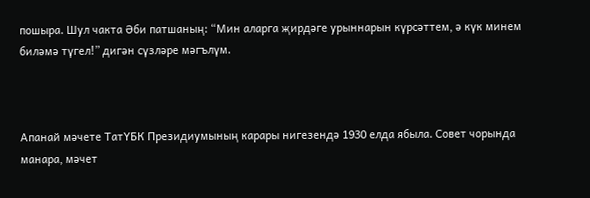пошыра. Шул чакта Әби патшаның: “Мин аларга җирдәге урыннарын күрсәттем, ә күк минем биләмә түгел!” дигән сүзләре мәгълүм.



Апанай мәчете ТатҮБК Президиумының карары нигезендә 1930 елда ябыла. Совет чорында манара, мәчет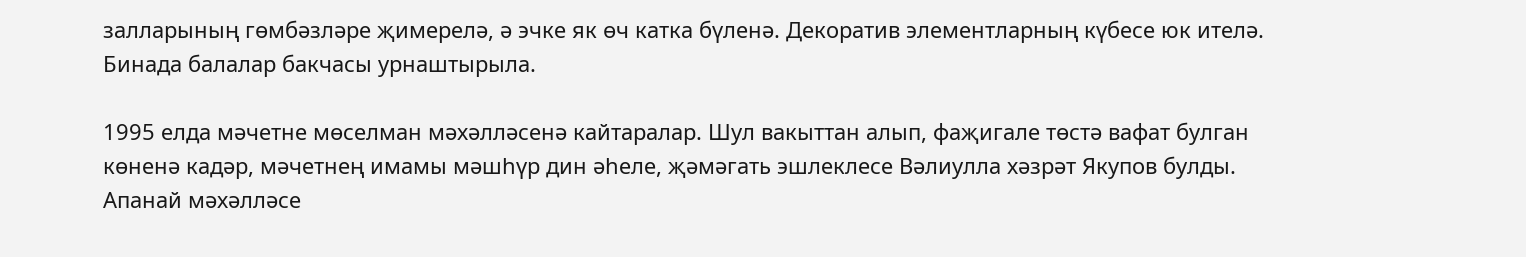залларының гөмбәзләре җимерелә, ә эчке як өч катка бүленә. Декоратив элементларның күбесе юк ителә. Бинада балалар бакчасы урнаштырыла.

1995 елда мәчетне мөселман мәхәлләсенә кайтаралар. Шул вакыттан алып, фаҗигале төстә вафат булган көненә кадәр, мәчетнең имамы мәшһүр дин әһеле, җәмәгать эшлеклесе Вәлиулла хәзрәт Якупов булды. Апанай мәхәлләсе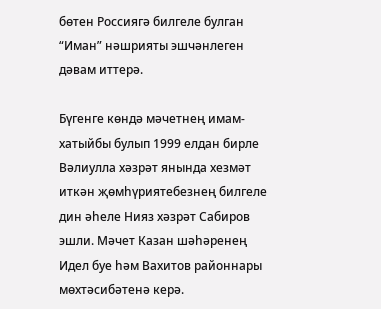бөтен Россиягә билгеле булган “Иман” нәшрияты эшчәнлеген дәвам иттерә.

Бүгенге көндә мәчетнең имам-хатыйбы булып 1999 елдан бирле Вәлиулла хәзрәт янында хезмәт иткән җөмһүриятебезнең билгеле дин әһеле Нияз хәзрәт Сабиров эшли. Мәчет Казан шәһәренең Идел буе һәм Вахитов районнары мөхтәсибәтенә керә.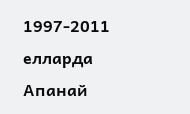1997-2011 елларда Апанай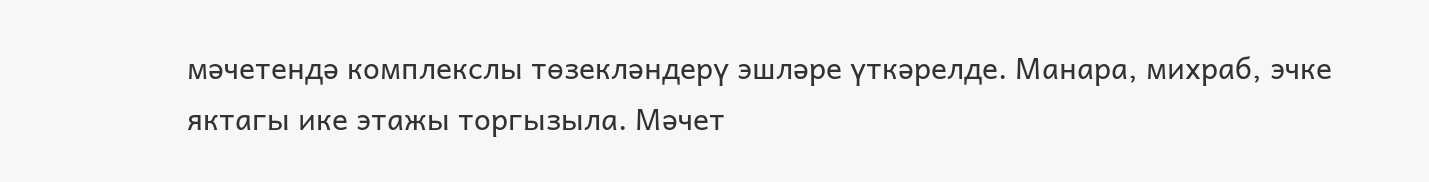мәчетендә комплекслы төзекләндерү эшләре үткәрелде. Манара, михраб, эчке яктагы ике этажы торгызыла. Мәчет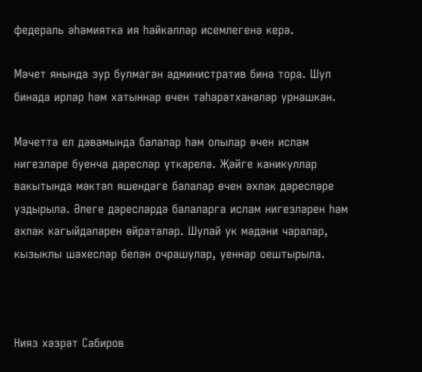федераль әһәмияткә ия һәйкәлләр исемлегенә керә.

Мәчет янында зур булмаган административ бина тора. Шул бинада ирләр һәм хатыннар өчен тәһарәтханәләр урнашкан.

Мәчеттә ел дәвамында балалар һәм олылар өчен ислам нигезләре буенча дәресләр үткәрелә. Җәйге каникуллар вакытында мәктәп яшендәге балалар өчен әхлак дәресләре уздырыла. Әлеге дәресләрдә балаларга ислам нигезләрен һәм әхлак кагыйдәләрен өйрәтәләр. Шулай ук мәдәни чаралар, кызыклы шәхесләр белән очрашулар, уеннар оештырыла.



Нияз хәзрәт Сабиров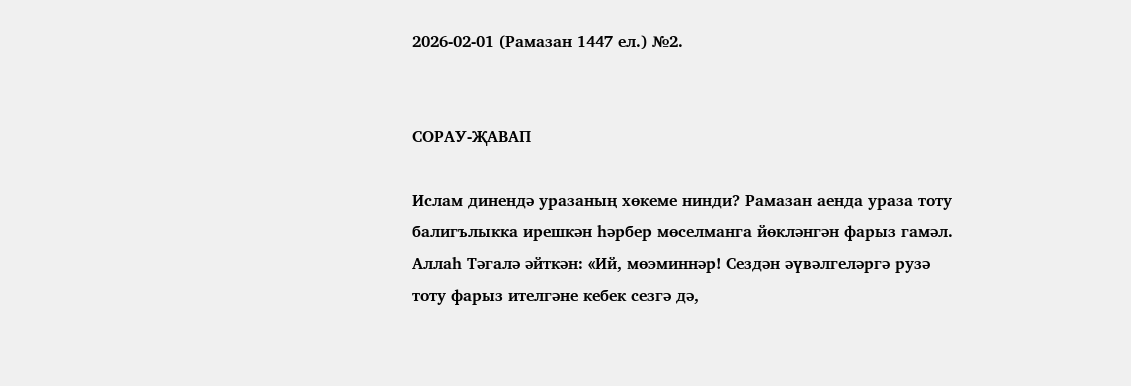2026-02-01 (Рамазан 1447 ел.) №2.


СОРАУ-ҖАВАП

Ислам динендә уразаның хөкеме нинди? Рамазан аенда ураза тоту балигълыкка ирешкән һәрбер мөселманга йөкләнгән фарыз гамәл. Аллаһ Тәгалә әйткән: «Ий, мөэминнәр! Сездән әүвәлгеләргә рузә тоту фарыз ителгәне кебек сезгә дә,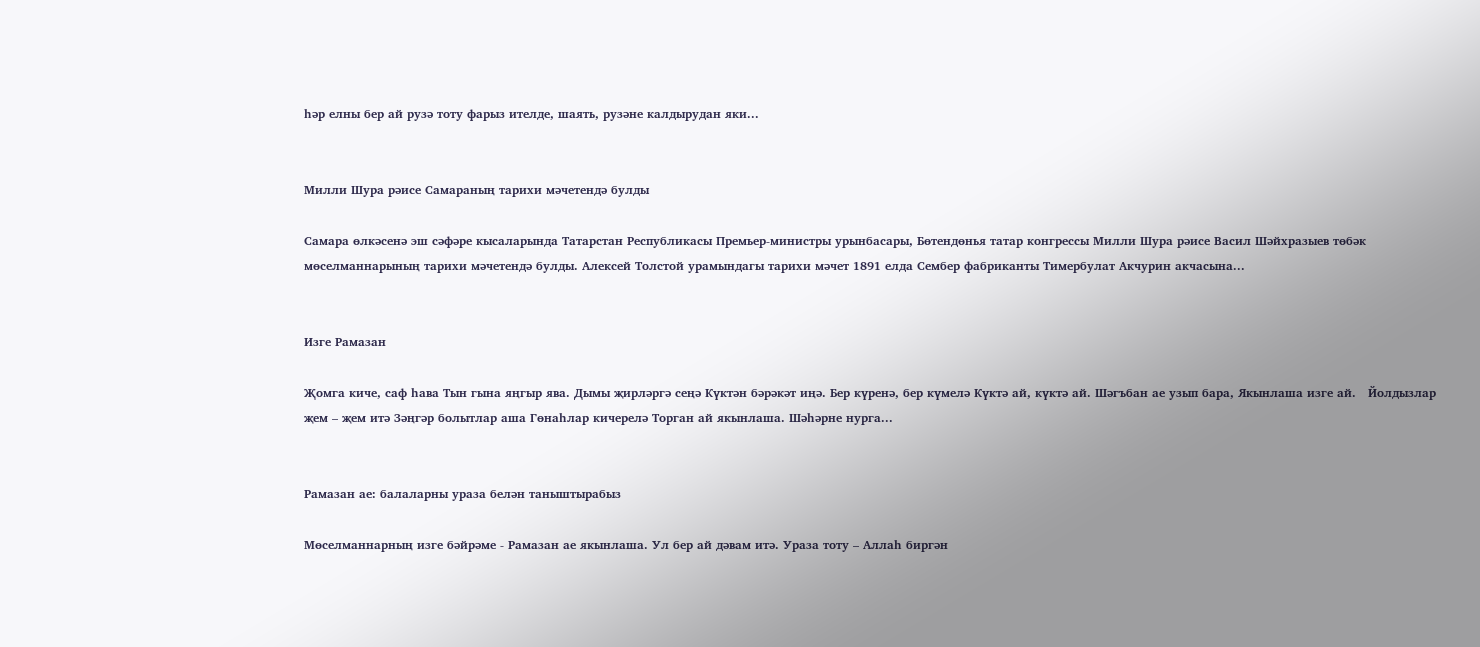һәр елны бер ай рузә тоту фарыз ителде, шаять, рузәне калдырудан яки...


Милли Шура рәисе Самараның тарихи мәчетендә булды

Самара өлкәсенә эш сәфәре кысаларында Татарстан Республикасы Премьер-министры урынбасары, Бөтендөнья татар конгрессы Милли Шура рәисе Васил Шәйхразыев төбәк мөселманнарының тарихи мәчетендә булды. Алексей Толстой урамындагы тарихи мәчет 1891 елда Сембер фабриканты Тимербулат Акчурин акчасына...


Изге Рамазан

Җомга киче, саф һава Тын гына яңгыр ява. Дымы җирләргә сеңә Күктән бәрәкәт иңә. Бер күренә, бер күмелә Күктә ай, күктә ай. Шәгъбан ае узып бара, Якынлаша изге ай.   Йолдызлар җем – җем итә Зәңгәр болытлар аша Гөнаһлар кичерелә Торган ай якынлаша. Шәһәрне нурга...


Рамазан ае: балаларны ураза белән таныштырабыз

Мөселманнарның изге бәйрәме - Рамазан ае якынлаша. Ул бер ай дәвам итә. Ураза тоту – Аллаһ биргән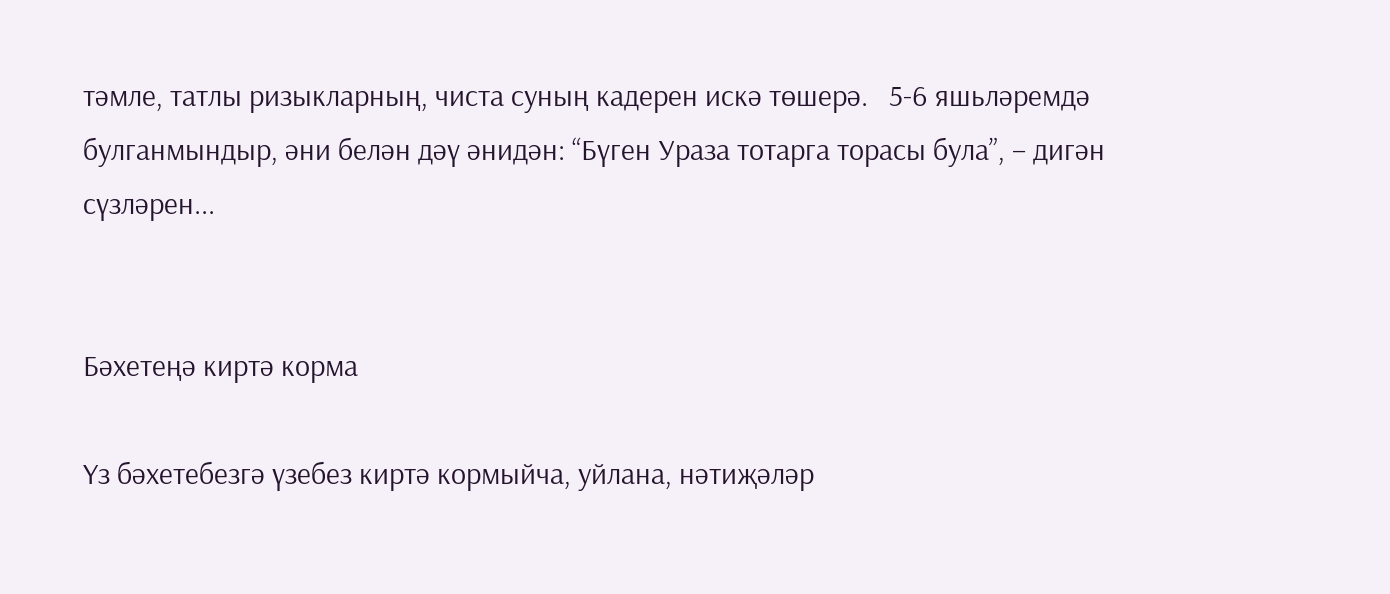тәмле, татлы ризыкларның, чиста суның кадерен искә төшерә.   5-6 яшьләремдә булганмындыр, әни белән дәү әнидән: “Бүген Ураза тотарга торасы була”, – дигән сүзләрен...


Бәхетеңә киртә корма

Үз бәхетебезгә үзебез киртә кормыйча, уйлана, нәтиҗәләр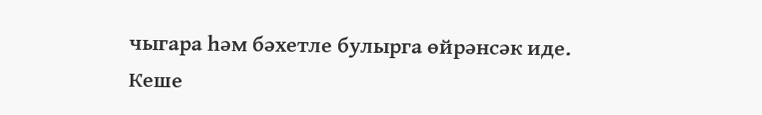чыгара һәм бәхетле булырга өйрәнсәк иде.   Кеше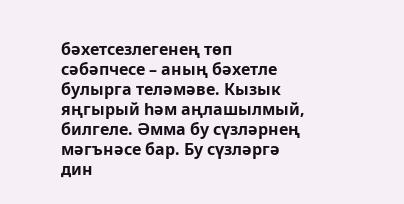бәхетсезлегенең төп сәбәпчесе – аның бәхетле булырга теләмәве. Кызык яңгырый һәм аңлашылмый, билгеле. Әмма бу сүзләрнең мәгънәсе бар. Бу сүзләргә дин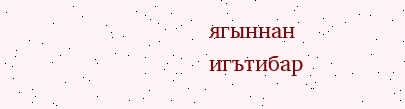ягыннан игътибар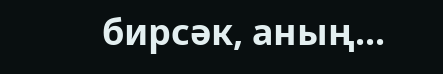бирсәк, аның...